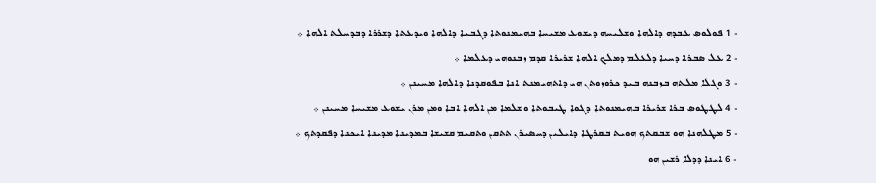- 1 ܦܘܠܘܤ ܥܒܕܗ ܕܐܠܗܐ ܘܫܠܝܚܗ ܕܝܫܘܥ ܡܫܝܚܐ ܒܗܝܡܢܘܬܐ ܕܓܒܝܐ ܕܐܠܗܐ ܘܝܕܥܬܐ ܕܫܪܪܐ ܕܒܕܚܠܬ ܐܠܗܐ ܀
- 2 ܥܠ ܤܒܪܐ ܕܚܝܐ ܕܠܥܠܡ ܕܡܠܟ ܐܠܗܐ ܫܪܝܪܐ ܩܕܡ ܙܒܢܘܗܝ ܕܥܠܡܐ ܀
- 3 ܘܓܠܐ ܡܠܬܗ ܒܙܒܢܗ ܒܝܕ ܟܪܘܙܘܬܢ ܗܝ ܕܐܬܗܝܡܢܬ ܐܢܐ ܒܦܘܩܕܢܐ ܕܐܠܗܐ ܡܚܝܢܢ ܀
- 4 ܠܛܛܘܤ ܒܪܐ ܫܪܝܪܐ ܒܗܝܡܢܘܬܐ ܕܓܘܐ ܛܝܒܘܬܐ ܘܫܠܡܐ ܡܢ ܐܠܗܐ ܐܒܐ ܘܡܢ ܡܪܢ ܝܫܘܥ ܡܫܝܚܐ ܡܚܝܢܢ ܀
- 5 ܡܛܠܗܢܐ ܗܘ ܫܒܩܬܟ ܗܘܝܬ ܒܩܪܛܐ ܕܐܝܠܝܢ ܕܚܤܝܪܢ ܬܬܩܢ ܘܬܩܝܡ ܩܫܝܫܐ ܒܡܕܝܢܐ ܡܕܝܢܐ ܐܝܟܢܐ ܕܦܩܕܬܟ ܀
- 6 ܐܝܢܐ ܕܕܠܐ ܪܫܝܢ ܗܘ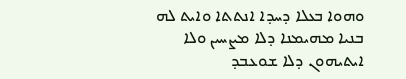ܘܗܘܐ ܒܥܠܐ ܕܚܕܐ ܐܢܬܬܐ ܘܐܝܬ ܠܗ ܒܢܝܐ ܡܗܝܡܢܐ ܕܠܐ ܡܨܚܝܢ ܘܠܐ ܐܝܬܝܗܘܢ ܕܠܐ ܫܘܥܒܕ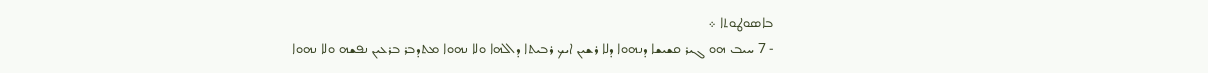ܒܐܤܘܛܘܬܐ ܀
- 7 ܚܝܒ ܗܘ ܓܝܪ ܩܫܝܫܐ ܕܢܗܘܐ ܕܠܐ ܪܫܝܢ ܐܝܟ ܪܒܝܬܐ ܕܐܠܗܐ ܘܠܐ ܢܗܘܐ ܡܬܕܒܪ ܒܪܥܝܢ ܢܦܫܗ ܘܠܐ ܢܗܘܐ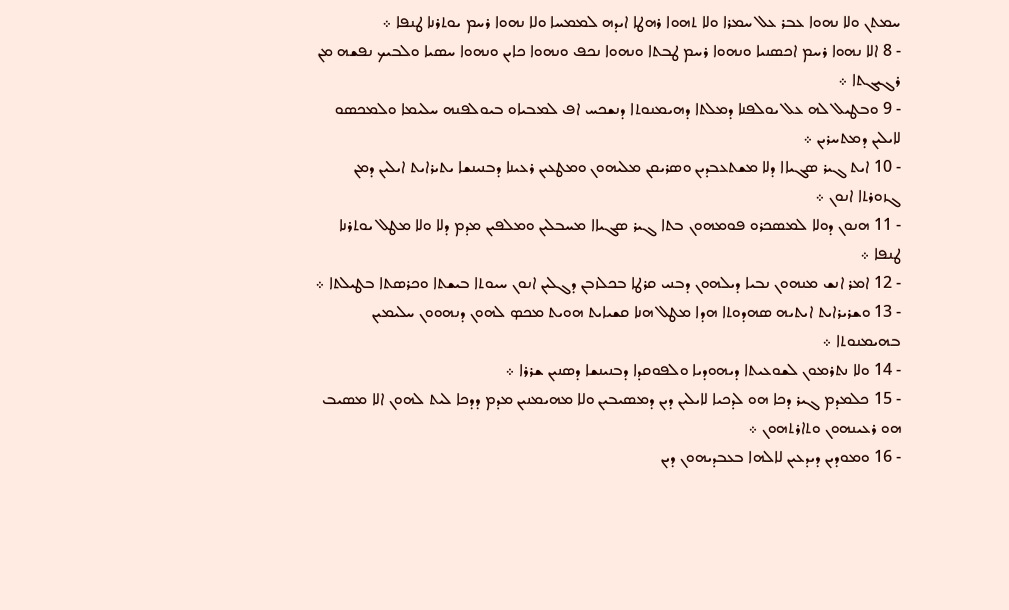ܚܡܬܢ ܘܠܐ ܢܗܘܐ ܥܒܪ ܥܠ ܚܡܪܐ ܘܠܐ ܬܗܘܐ ܪܗܛܐ ܐܝܕܗ ܠܡܡܚܐ ܘܠܐ ܢܗܘܐ ܪܚܡ ܝܘܬܪܢܐ ܛܢܦܐ ܀
- 8 ܐܠܐ ܢܗܘܐ ܪܚܡ ܐܟܤܢܝܐ ܘܢܗܘܐ ܪܚܡ ܛܒܬܐ ܘܢܗܘܐ ܢܟܦ ܘܢܗܘܐ ܟܐܝܢ ܘܢܗܘܐ ܚܤܝܐ ܘܠܒܝܟ ܢܦܫܗ ܡܢ ܪܓܝܓܬܐ ܀
- 9 ܘܒܛܝܠ ܠܗ ܥܠ ܝܘܠܦܢܐ ܕܡܠܬܐ ܕܗܝܡܢܘܬܐ ܕܢܫܟܚ ܐܦ ܠܡܒܝܐܘ ܒܝܘܠܦܢܗ ܚܠܝܡܐ ܘܠܡܟܤܘ ܠܐܝܠܝܢ ܕܡܬܚܪܝܢ ܀
- 10 ܐܝܬ ܓܝܪ ܤܓܝܐܐ ܕܠܐ ܡܫܬܥܒܕܝܢ ܘܤܪܝܩܢ ܡܠܝܗܘܢ ܘܡܛܥܝܢ ܪܥܝܢܐ ܕܒܢܝܢܫܐ ܝܬܝܪܐܝܬ ܐܝܠܝܢ ܕܡܢ ܓܙܘܪܬܐ ܐܢܘܢ ܀
- 11 ܗܢܘܢ ܕܘܠܐ ܠܡܤܟܪܘ ܦܘܡܗܘܢ ܒܬܐ ܓܝܪ ܤܓܝܐܐ ܡܚܒܠܝܢ ܘܡܠܦܝܢ ܡܕܡ ܕܠܐ ܘܠܐ ܡܛܠ ܝܘܬܪܢܐ ܛܢܦܐ ܀
- 12 ܐܡܪ ܐܢܫ ܡܢܗܘܢ ܢܒܝܐ ܕܝܠܗܘܢ ܕܒܢܝ ܩܪܛܐ ܒܟܠܙܒܢ ܕܓܠܝܢ ܐܢܘܢ ܚܝܘܬܐ ܒܝܫܬܐ ܘܟܪܤܬܐ ܒܛܝܠܬܐ ܀
- 13 ܘܫܪܝܪܐܝܬ ܐܝܬܝܗ ܤܗܕܘܬܐ ܗܕܐ ܡܛܠ ܗܢܐ ܩܫܝܐܝܬ ܗܘܝܬ ܡܟܤ ܠܗܘܢ ܕܢܗܘܘܢ ܚܠܝܡܝܢ ܒܗܝܡܢܘܬܐ ܀
- 14 ܘܠܐ ܢܬܪܡܘܢ ܠܫܘܥܝܬܐ ܕܝܗܘܕܝܐ ܘܠܦܘܩܕܐ ܕܒܢܝܢܫܐ ܕܤܢܝܢ ܫܪܪܐ ܀
- 15 ܟܠܡܕܡ ܓܝܪ ܕܟܐ ܗܘ ܠܕܟܝܐ ܠܐܝܠܝܢ ܕܝܢ ܕܡܤܝܒܝܢ ܘܠܐ ܡܗܝܡܢܝܢ ܡܕܡ ܕܕܟܐ ܠܝܬ ܠܗܘܢ ܐܠܐ ܡܤܝܒ ܗܘ ܪܥܝܢܗܘܢ ܘܬܐܪܬܗܘܢ ܀
- 16 ܘܡܘܕܝܢ ܕܝܕܥܝܢ ܠܐܠܗܐ ܒܥܒܕܝܗܘܢ ܕܝܢ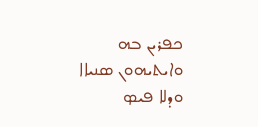ܟܦܪܝܢ ܒܗ ܘܐܝܬܝܗܘܢ ܤܢܝܐܐ ܘܕܠܐ ܦܝܤ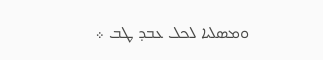ܘܡܤܠܝܐ ܠܟܠ ܥܒܕ ܛܒ ܀